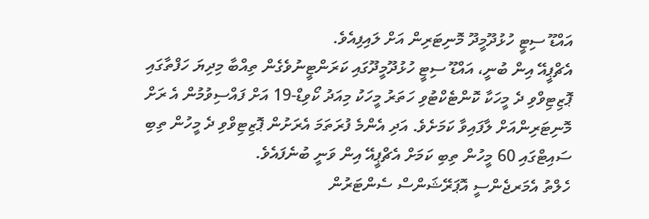އައްޑޫ ސިޓީ ހުޅުދޫމީދޫ މޮނިޓަރިން އަށް ލައިފިއެވެ.
އެޗްޕީއޭ އިން ބުނީ، އައްޑޫ ސިޓީ ހުޅުދޫމީދޫގައި ކަރަންޓީނުވެގެން ތިއްބާ މިދިޔަ ހަފްތާގައި ޕޮޒިޓިވްވި ދެ މީހަކާ ކޮންޓެކްޓުވި ހަތަރު މީހަކު މިއަދު ކޯވިޑް-19 އަށް ފައްސިވުމުން އެ ރަށް މޮނިޓަރިންއަށް ލާފައިވާ ކަމަށެވެ. އަދި އެންމެ ފުރަތަމަ އެރަށުން ޕޮޒިޓިވްވި ދެ މީހުން ތިބި ސައިޓްގައި 60 މީހުން ތިބި ކަމަށް އެޗްޕީއޭ އިން ވަނީ ބުނެފައެވެ.
ހެލްތު އެމަރޖެންސީ އޮޕަރޭޝަންސް ސެންޓަރުން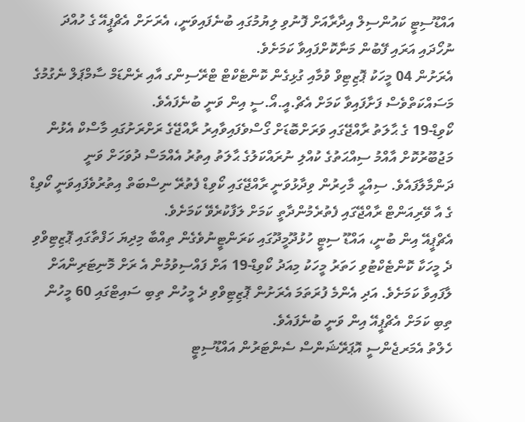އައްޑޫސިޓީ ކައުންސިލް އިދާރާއަށް ފޮނުވި ލިޔުމުގައި ބުނެފައިވަނީ، އެރަށަށް އެޗްޕީއޭ ގެ ހުއްދަ ނުހޯދައި އަރައި ފޭބުން މަނާކޮށްފައިވާ ކަމަށެވެ.
އެރަށުން 04 މީހަކު ޕޮޒިޓިވް ވުމާއި ގުޅިގެން ކޮންޓެކްޓް ޓްރޭސިންގ އާއި ރެންޑަމް ސާމްޕަލް ނެގުމުގެ މަސައްކަތްވެސް ފަށާފައިވާ ކަމަށް އެޗް.އީ.އޯ.ސީ އިން ވަނީ ބުނެފައެވެ.
ކޯވިޑް-19 ގެ ޙާލަތު ރާއްޖޭގައި ވަރަށްބޮޑަށް ގޯސްވެފައިވާއިރު ރާއްޖޭގެ ރަށްރަށުގައި މާސްކް އެޅުން މަޖުބޫރުކޮށް އާއްމު ސިއްޙަތުގެ ކުއްލި ނުރައްކަލުގެ ޙާލަތު އިތުރު އެއްމަސް ދުވަހަށް ވަނީ ދަންމާލާފައެވެ. ސިއްޙީ މާހިރުން ވިދާޅުވަނީ ރާއްޖޭގައި ކޯވިޑް ފެތުރޭ ނިސްބަތް އިތުރުވެފައިވަނީ ކޯވިޑް ގެ އާ ވޭރިއަންޓް ރާއްޖޭގައި ފެތުރެމުންދާތީ ކަމަށް ލަފާކުރެވޭ ކަމަށެވެ.
އެޗްޕީއޭ އިން ބުނީ، އައްޑޫ ސިޓީ ހުޅުދޫމީދޫގައި ކަރަންޓީނުވެގެން ތިއްބާ މިދިޔަ ހަފްތާގައި ޕޮޒިޓިވްވި ދެ މީހަކާ ކޮންޓެކްޓުވި ހަތަރު މީހަކު މިއަދު ކޯވިޑް-19 އަށް ފައްސިވުމުން އެ ރަށް މޮނިޓަރިންއަށް ލާފައިވާ ކަމަށެވެ. އަދި އެންމެ ފުރަތަމަ އެރަށުން ޕޮޒިޓިވްވި ދެ މީހުން ތިބި ސައިޓްގައި 60 މީހުން ތިބި ކަމަށް އެޗްޕީއޭ އިން ވަނީ ބުނެފައެވެ.
ހެލްތު އެމަރޖެންސީ އޮޕަރޭޝަންސް ސެންޓަރުން އައްޑޫސިޓީ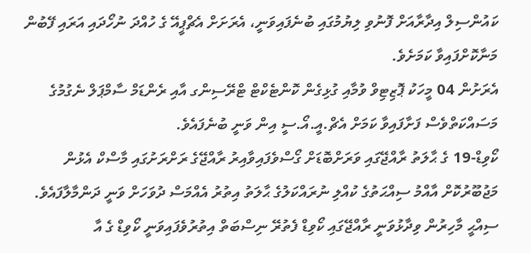ކައުންސިލް އިދާރާއަށް ފޮނުވި ލިޔުމުގައި ބުނެފައިވަނީ، އެރަށަށް އެޗްޕީއޭ ގެ ހުއްދަ ނުހޯދައި އަރައި ފޭބުން މަނާކޮށްފައިވާ ކަމަށެވެ.
އެރަށުން 04 މީހަކު ޕޮޒިޓިވް ވުމާއި ގުޅިގެން ކޮންޓެކްޓް ޓްރޭސިންގ އާއި ރެންޑަމް ސާމްޕަލް ނެގުމުގެ މަސައްކަތްވެސް ފަށާފައިވާ ކަމަށް އެޗް.އީ.އޯ.ސީ އިން ވަނީ ބުނެފައެވެ.
ކޯވިޑް-19 ގެ ޙާލަތު ރާއްޖޭގައި ވަރަށްބޮޑަށް ގޯސްވެފައިވާއިރު ރާއްޖޭގެ ރަށްރަށުގައި މާސްކް އެޅުން މަޖުބޫރުކޮށް އާއްމު ސިއްޙަތުގެ ކުއްލި ނުރައްކަލުގެ ޙާލަތު އިތުރު އެއްމަސް ދުވަހަށް ވަނީ ދަންމާލާފައެވެ. ސިއްޙީ މާހިރުން ވިދާޅުވަނީ ރާއްޖޭގައި ކޯވިޑް ފެތުރޭ ނިސްބަތް އިތުރުވެފައިވަނީ ކޯވިޑް ގެ އާ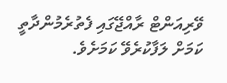ވޭރިއަންޓް ރާއްޖޭގައި ފެތުރެމުންދާތީ ކަމަށް ލަފާކުރެވޭ ކަމަށެވެ.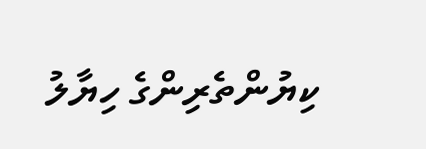ކިޔުންތެރިންގެ ހިޔާލު